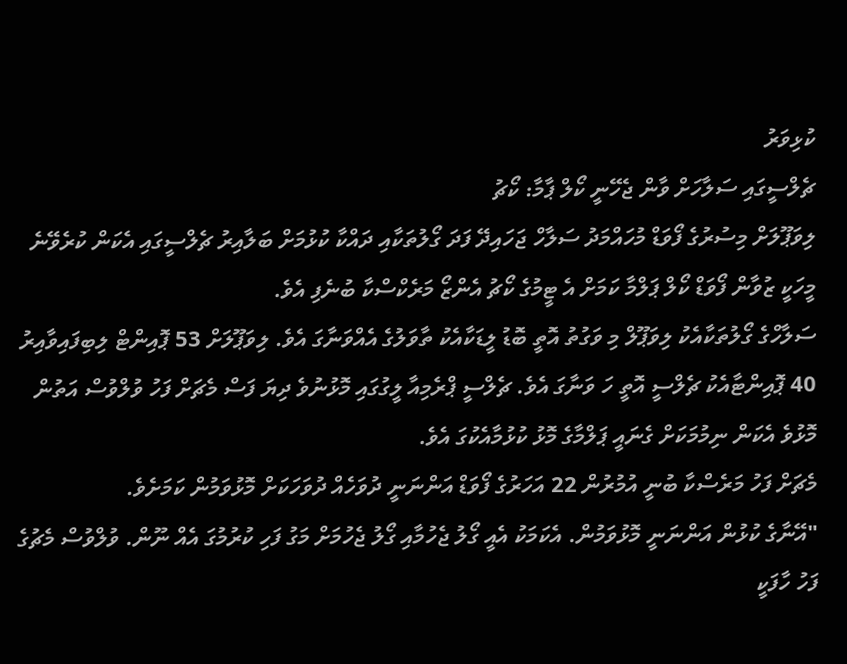ކުޅިވަރު
ޗެލްސީގައި ސަލާހަށް ވާން ޖެހޭނީ ކޯލް ޕާމާ: ކޯޗު
ލިވަޕޫލަށް މިސުރުގެ ފޯވަޑް މުހައްމަދު ސަލާހް ޖަހައިދޭ ފަދަ ގޯލުތަކާއި ދައްކާ ކުޅުމަށް ބަލާއިރު ޗެލްސީގައި އެކަން ކުރެވޭނެ މީހަކީ ޒުވާން ފޯވަޑް ކޯލް ޕަލްމާ ކަމަށް އެ ޓީމުގެ ކޯޗު އެންޒޯ މަރެކްސްކާ ބުނެފި އެވެ.
ސަލާހްގެ ގޯލުތަކާއެކު ލިވަޕޫލް މި ވަގުތު އޮތީ ބޮޑު ލީޑަކާއެކު ތާވަލުގެ އެއްވަނާގަ އެވެ. ލިވަޕޫލަށް 53 ޕޮއިންޓް ލިބިފައިވާއިރު 40 ޕޮއިންޓާއެކު ޗެލްސީ އޮތީ ހަ ވަނާގަ އެވެ. ޗެލްސީ ޕްރެމިއާ ލީގުގައި މޮޅުނުވެ ދިޔަ ފަސް މެޗަށް ފަހު ވުލްވުސް އަތުން މޮޅުވެ އެކަން ނިމުމަކަށް ގެނައީ ޕަލްމާގެ މޮޅު ކުޅުމާއެކުގަ އެވެ.
މެޗަށް ފަހު މަރެސްކާ ބުނީ އުމުރުން 22 އަހަރުގެ ފޯވަޑް އަންނަނީ ދުވަހެއް ދުވަހަކަށް މޮޅުވަމުން ކަމަށެވެ.
"އޭނާގެ ކުޅުން އަންނަނީ މޮޅުވަމުން. އެކަމަކު އެއީ ގޯލު ޖެހުމާއި ގޯލު ޖެހުމަށް މަގު ފަހި ކުރުމުގަ އެއް ނޫން. ވުލްވުސް މެޗުގެ ފަހު ހާފަކީ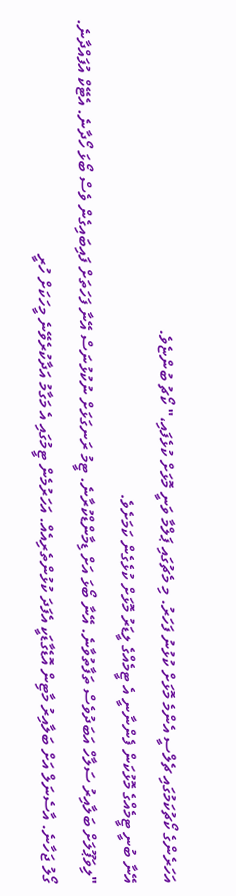އަހަރެންގެ ކޯޗުކަމުގައި ޗެލްސީ އެންމެ މޮޅަށް ކުޅުނު ފަހަރު. މި މެޗުގައި ޕަލްމާ ވަނީ މޮޅަށް ކުޅެފައި،" ކޯޗު ބުންޏެވެ.
އޭނާ ބުނީ ޓީމެއްގެ މޮޅުކަން ފެންނާނީ އެ ޓީމެއްގެ ލީޑަރު މޮޅަށް ކުޅެގެން ކަމަށެވެ.
"ލިވަޕޫލަށް ބަލާއިރު ސަލާހް އަބަދުވެސް ތަފާތުވާނެ. އޭނާ ބޯޅަ އަށް ޑިމާންޑްކުރާނެ. ޓީމު ރަނގަޅަށް ނުކުޅުނަސް އޭނާ ފަހަތަށް ފައިބައިގެން ވެސް ބޯޅަ ހޯދާނެ. އެޓޭކް އުފައްދާނެ. ގޯލު ޖަހާނެ. އާސެނަލް އަށް ބަލާއިރު މާޓިން އޮޑެގާޑަކީ އެފަދަ ކުޅުންތެރިއެއް. އަހަރުމެން ޓީމުގައި އެ މަގާމު އަދާކުރެވޭނެ މީހަކަށް ހުރީ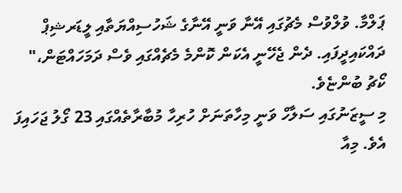ޕަލްމާ. ވުލްވުސް މެޗުގައި އޭނާ ވަނީ އޭނާގެ ޝަހުސިއްޔަތާއި ލީޑަރޝިޕް ދައްކައިދީފައި. ދެން ޖެހޭނީ އެކަން ކޮންމެ މެޗެއްގައި ވެސް ދަމަހައްޓަން،" ކޯޗު ބުންޏެވެ.
މި ސީޒަނުގައި ސަލާހް ވަނީ މިހާތަނަށް ހުރިހާ މުބާރާތެއްގައި 23 ގޯލު ޖަހައިފަ އެވެ. މިއާ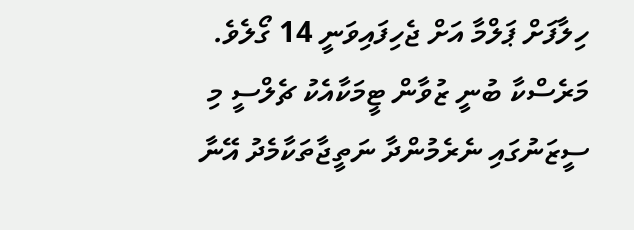ހިލާފަށް ޕަލްމާ އަށް ޖެހިފައިވަނީ 14 ގޯލެވެ.
މަރެސްކާ ބުނީ ޒުވާން ޓީމަކާއެކު ޗެލްސީ މި ސީޒަނުގައި ނެރެމުންދާ ނަތީޖާތަކާމެދު އޭނާ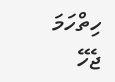ހިތްހަމަ ޖެހޭ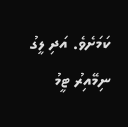ކަމަށެވެ. އަދި ލީގު ނިމޭއިރު ޓީމު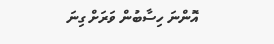އޮންނަ ހިސާބުން ވަރަށް ގިނަ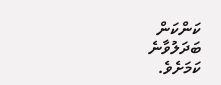ކަންކަން ބަދަލުވާނެ ކަމަށެވެ.